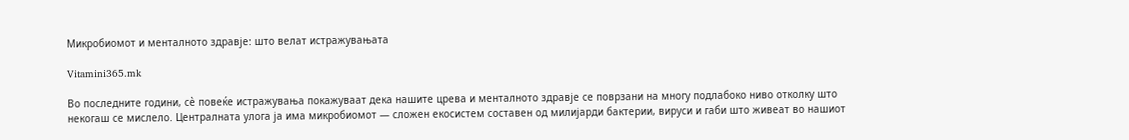Микробиомот и менталното здравје: што велат истражувањата

Vitamini365.mk

Во последните години, сѐ повеќе истражувања покажуваат дека нашите црева и менталното здравје се поврзани на многу подлабоко ниво отколку што некогаш се мислело. Централната улога ја има микробиомот — сложен екосистем составен од милијарди бактерии, вируси и габи што живеат во нашиот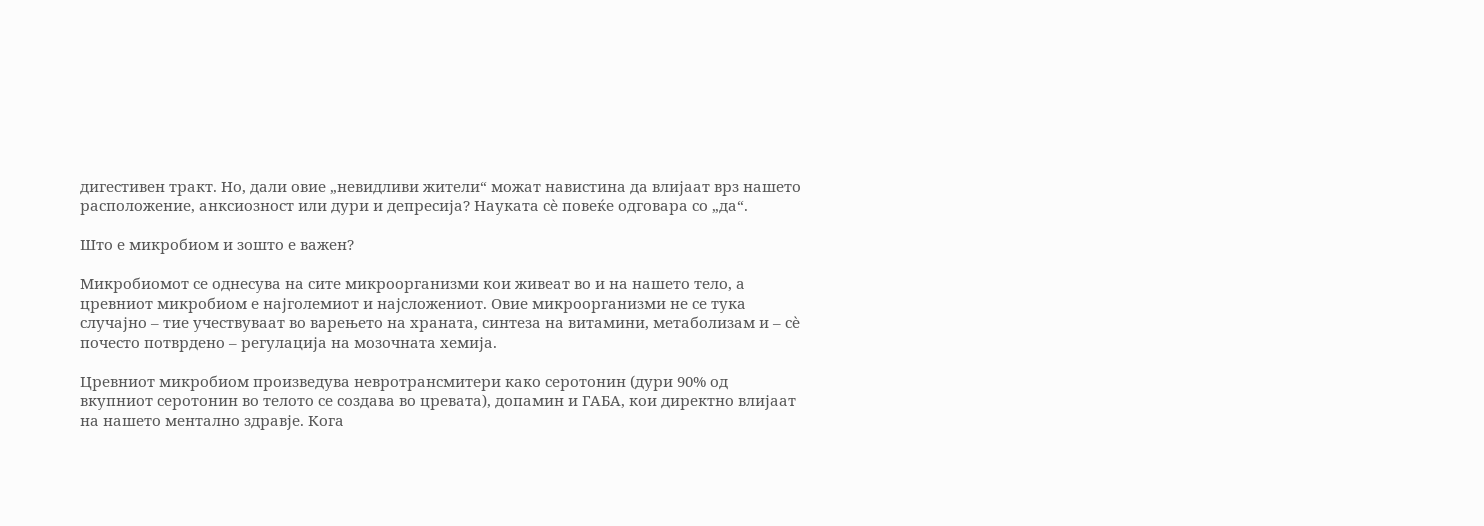дигестивен тракт. Но, дали овие „невидливи жители“ можат навистина да влијаат врз нашето расположение, анксиозност или дури и депресија? Науката сѐ повеќе одговара со „да“.

Што е микробиом и зошто е важен?

Микробиомот се однесува на сите микроорганизми кои живеат во и на нашето тело, а цревниот микробиом е најголемиот и најсложениот. Овие микроорганизми не се тука случајно – тие учествуваат во варењето на храната, синтеза на витамини, метаболизам и – сѐ почесто потврдено – регулација на мозочната хемија.

Цревниот микробиом произведува невротрансмитери како серотонин (дури 90% од вкупниот серотонин во телото се создава во цревата), допамин и ГАБА, кои директно влијаат на нашето ментално здравје. Кога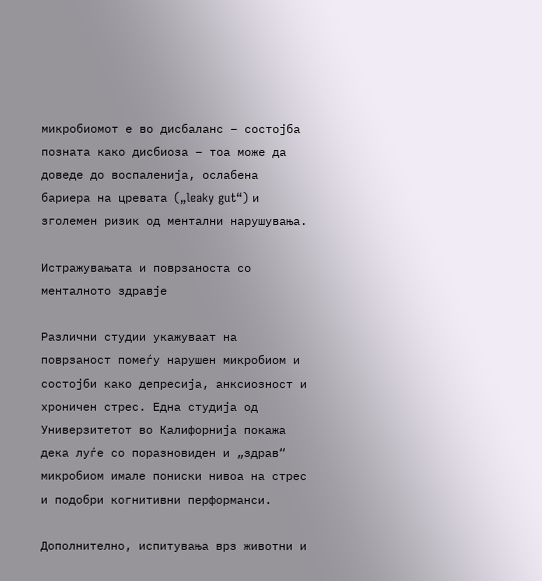микробиомот е во дисбаланс – состојба позната како дисбиоза – тоа може да доведе до воспаленија, ослабена бариера на цревата („leaky gut“) и зголемен ризик од ментални нарушувања.

Истражувањата и поврзаноста со менталното здравје

Различни студии укажуваат на поврзаност помеѓу нарушен микробиом и состојби како депресија, анксиозност и хроничен стрес. Една студија од Универзитетот во Калифорнија покажа дека луѓе со поразновиден и „здрав“ микробиом имале пониски нивоа на стрес и подобри когнитивни перформанси.

Дополнително, испитувања врз животни и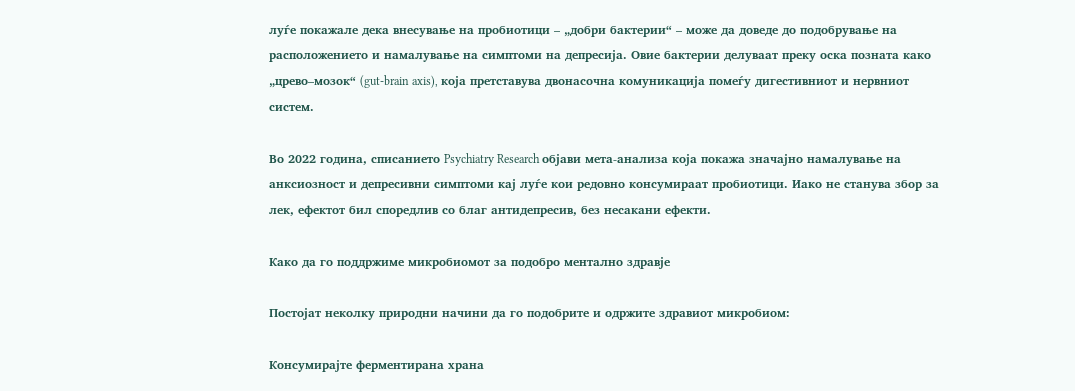луѓе покажале дека внесување на пробиотици – „добри бактерии“ – може да доведе до подобрување на расположението и намалување на симптоми на депресија. Овие бактерии делуваат преку оска позната како „црево–мозок“ (gut-brain axis), која претставува двонасочна комуникација помеѓу дигестивниот и нервниот систем.

Во 2022 година, списанието Psychiatry Research објави мета-анализа која покажа значајно намалување на анксиозност и депресивни симптоми кај луѓе кои редовно консумираат пробиотици. Иако не станува збор за лек, ефектот бил споредлив со благ антидепресив, без несакани ефекти.

Како да го поддржиме микробиомот за подобро ментално здравје

Постојат неколку природни начини да го подобрите и одржите здравиот микробиом:

Консумирајте ферментирана храна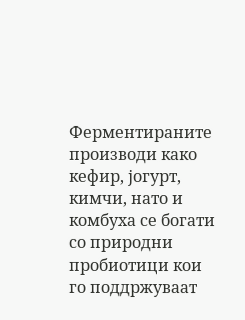Ферментираните производи како кефир, јогурт, кимчи, нато и комбуха се богати со природни пробиотици кои го поддржуваат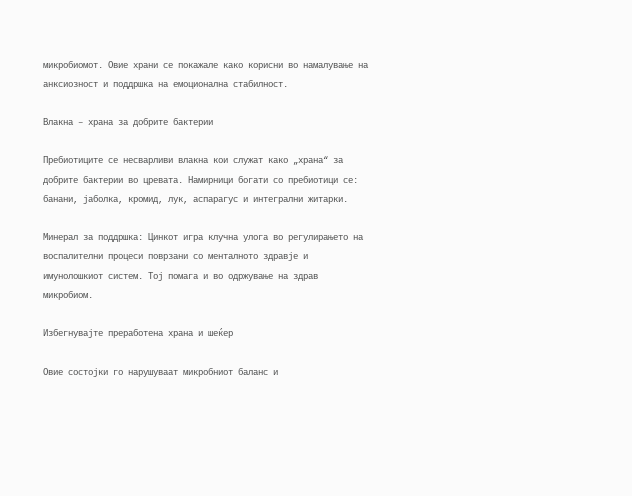микробиомот. Овие храни се покажале како корисни во намалување на анксиозност и поддршка на емоционална стабилност.

Влакна – храна за добрите бактерии

Пребиотиците се несварливи влакна кои служат како „храна“ за добрите бактерии во цревата. Намирници богати со пребиотици се: банани, јаболка, кромид, лук, аспарагус и интегрални житарки.

Минерал за поддршка: Цинкот игра клучна улога во регулирањето на воспалителни процеси поврзани со менталното здравје и имунолошкиот систем. Тој помага и во одржување на здрав микробиом.

Избегнувајте преработена храна и шеќер

Овие состојки го нарушуваат микробниот баланс и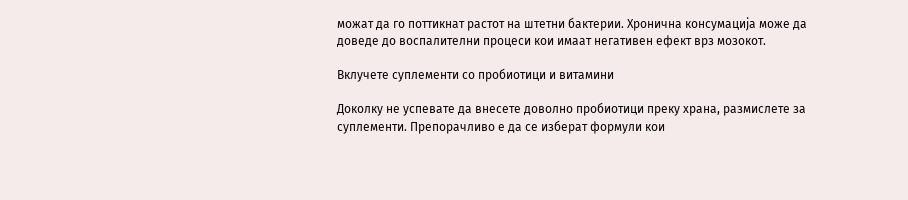можат да го поттикнат растот на штетни бактерии. Хронична консумација може да доведе до воспалителни процеси кои имаат негативен ефект врз мозокот.

Вклучете суплементи со пробиотици и витамини

Доколку не успевате да внесете доволно пробиотици преку храна, размислете за суплементи. Препорачливо е да се изберат формули кои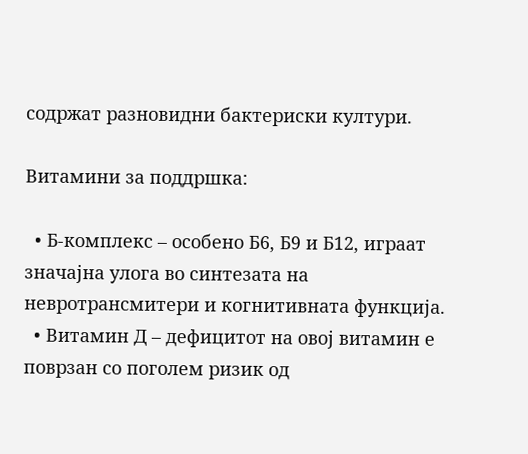содржат разновидни бактериски култури.

Витамини за поддршка:

  • Б-комплекс – особено Б6, Б9 и Б12, играат значајна улога во синтезата на невротрансмитери и когнитивната функција.
  • Витамин Д – дефицитот на овој витамин е поврзан со поголем ризик од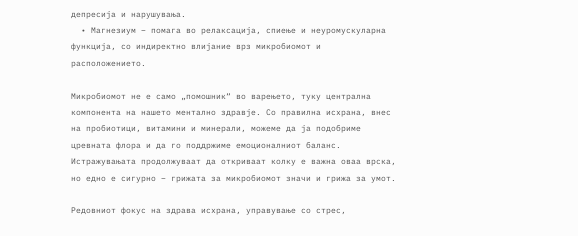депресија и нарушувања.
  • Магнезиум – помага во релаксација, спиење и неуромускуларна функција, со индиректно влијание врз микробиомот и расположението.

Микробиомот не е само „помошник“ во варењето, туку централна компонента на нашето ментално здравје. Со правилна исхрана, внес на пробиотици, витамини и минерали, можеме да ја подобриме цревната флора и да го поддржиме емоционалниот баланс. Истражувањата продолжуваат да откриваат колку е важна оваа врска, но едно е сигурно – грижата за микробиомот значи и грижа за умот.

Редовниот фокус на здрава исхрана, управување со стрес,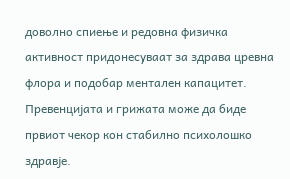доволно спиење и редовна физичка активност придонесуваат за здрава цревна флора и подобар ментален капацитет. Превенцијата и грижата може да биде првиот чекор кон стабилно психолошко здравје.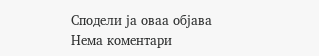Сподели ја оваа објава
Нема коментари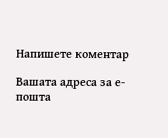Напишете коментар

Вашата адреса за е-пошта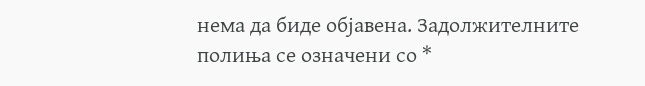нема да биде објавена. Задолжителните полиња се означени со *